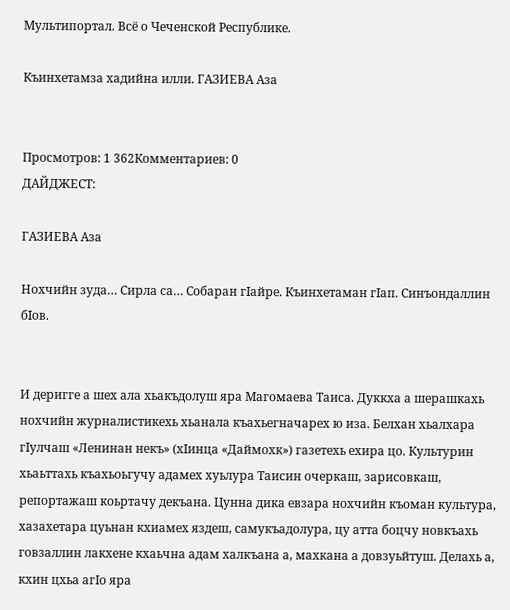Мультипортал. Всё о Чеченской Республике.

Къинхетамза хадийна илли. ГАЗИЕВА Аза


Просмотров: 1 362Комментариев: 0
ДАЙДЖЕСТ:

ГАЗИЕВА Аза

Нохчийн зуда… Сирла са… Собаран гIайре. Къинхетаман гIап. Синъондаллин бIов.


И деригге а шех ала хьакъдолуш яра Магомаева Таиса. Дуккха а шерашкахь нохчийн журналистикехь хьанала къахьегначарех ю иза. Белхан хьалхара гIулчаш «Ленинан некъ» (хIинца «Даймохк») газетехь ехира цо. Культурин хьаьттахь къахьоьгучу адамех хуьлура Таисин очеркаш, зарисовкаш, репортажаш коьртачу декъана. Цунна дика евзара нохчийн къоман культура, хазахетара цуьнан кхиамех яздеш, самукъадолура, цу атта боцчу новкъахь говзаллин лакхене кхаьчна адам халкъана а, махкана а довзуьйтуш. Делахь а, кхин цхьа агIо яра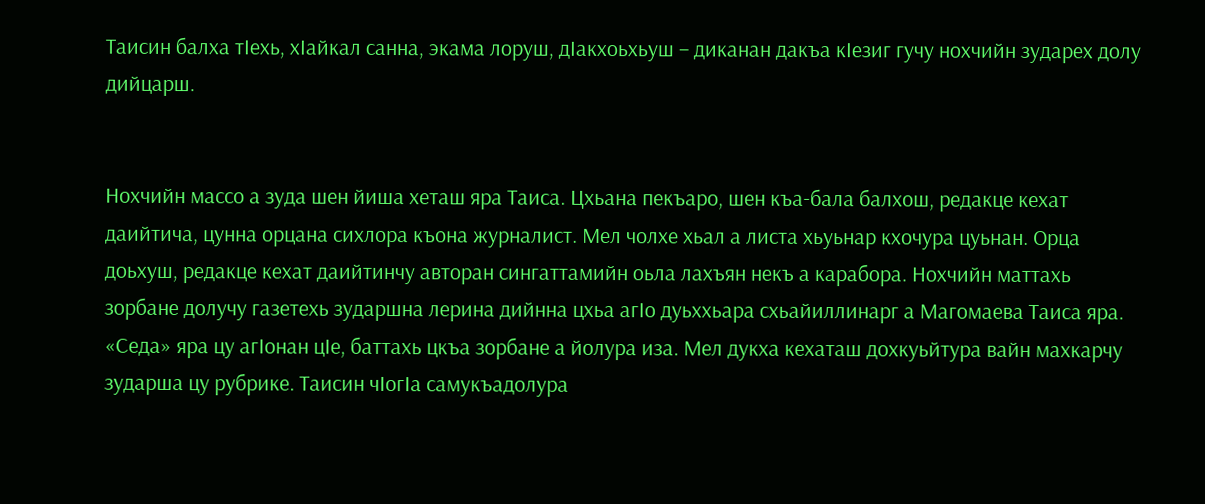Таисин балха тIехь, хIайкал санна, экама лоруш, дIакхоьхьуш – диканан дакъа кIезиг гучу нохчийн зударех долу дийцарш.


Нохчийн массо а зуда шен йиша хеташ яра Таиса. Цхьана пекъаро, шен къа-бала балхош, редакце кехат даийтича, цунна орцана сихлора къона журналист. Мел чолхе хьал а листа хьуьнар кхочура цуьнан. Орца доьхуш, редакце кехат даийтинчу авторан сингаттамийн оьла лахъян некъ а карабора. Нохчийн маттахь зорбане долучу газетехь зударшна лерина дийнна цхьа агIо дуьххьара схьайиллинарг а Магомаева Таиса яра. «Седа» яра цу агIонан цIе, баттахь цкъа зорбане а йолура иза. Мел дукха кехаташ дохкуьйтура вайн махкарчу зударша цу рубрике. Таисин чIогIа самукъадолура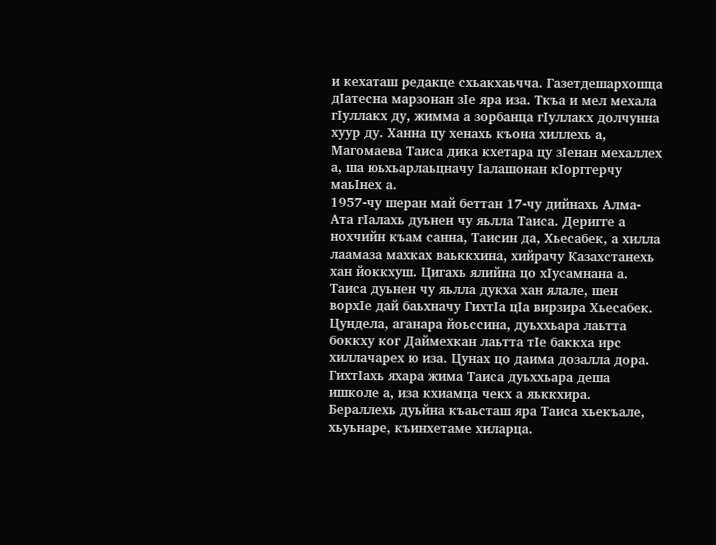и кехаташ редакце схьакхаьчча. Газетдешархошца дIатесна марзонан зIе яра иза. Ткъа и мел мехала гIуллакх ду, жимма а зорбанца гIуллакх долчунна хуур ду. Ханна цу хенахь къона хиллехь а, Магомаева Таиса дика кхетара цу зIенан мехаллех а, ша юьхьарлаьцначу Iалашонан кIорггерчу маьIнех а.
1957-чу шеран май беттан 17-чу дийнахь Алма-Ата гIалахь дуьнен чу яьлла Таиса. Деригге а нохчийн къам санна, Таисин да, Хьесабек, а хилла лаамаза махках ваьккхина, хийрачу Казахстанехь хан йоккхуш. Цигахь ялийна цо хIусамнана а. Таиса дуьнен чу яьлла дукха хан ялале, шен ворхIе дай баьхначу ГихтIа цIа вирзира Хьесабек. Цундела, аганара йоьссина, дуьххьара лаьтта боккху ког Даймехкан лаьтта тIе баккха ирс хиллачарех ю иза. Цунах цо даима дозалла дора. ГихтIахь яхара жима Таиса дуьххьара деша ишколе а, иза кхиамца чекх а яьккхира. Бераллехь дуьйна къаьсташ яра Таиса хьекъале, хьуьнаре, къинхетаме хиларца.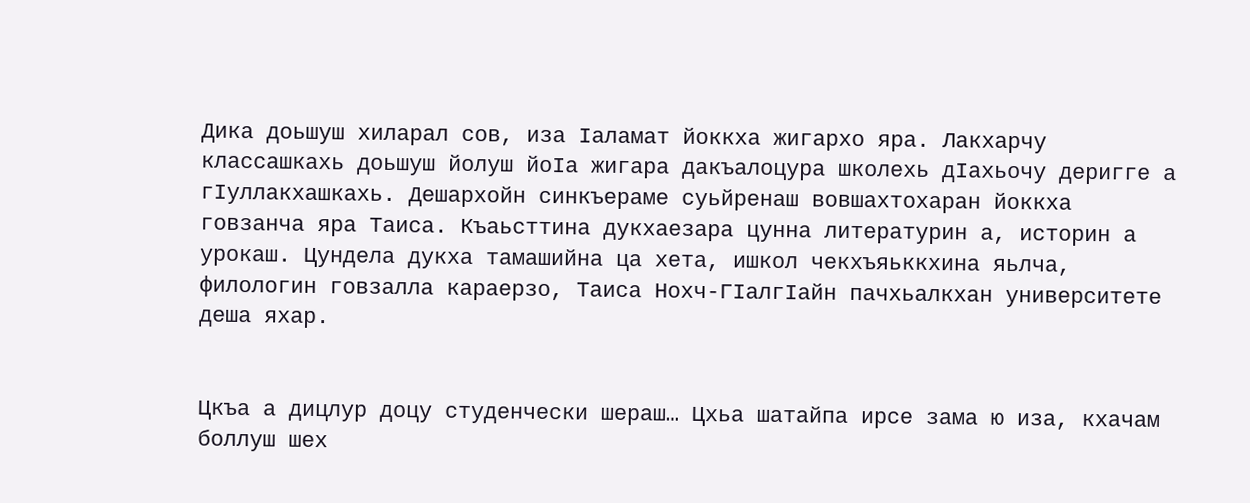Дика доьшуш хиларал сов, иза Iаламат йоккха жигархо яра. Лакхарчу классашкахь доьшуш йолуш йоIа жигара дакъалоцура школехь дIахьочу деригге а гIуллакхашкахь. Дешархойн синкъераме суьйренаш вовшахтохаран йоккха говзанча яра Таиса. Къаьсттина дукхаезара цунна литературин а, историн а урокаш. Цундела дукха тамашийна ца хета, ишкол чекхъяьккхина яьлча, филологин говзалла караерзо, Таиса Нохч-ГIалгIайн пачхьалкхан университете деша яхар.


Цкъа а дицлур доцу студенчески шераш… Цхьа шатайпа ирсе зама ю иза, кхачам боллуш шех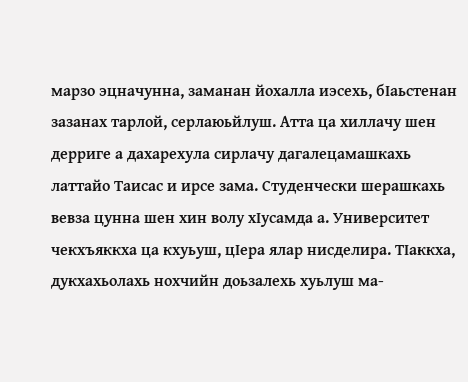марзо эцначунна, заманан йохалла иэсехь, бIаьстенан зазанах тарлой, серлаюьйлуш. Атта ца хиллачу шен дерриге а дахарехула сирлачу дагалецамашкахь латтайо Таисас и ирсе зама. Студенчески шерашкахь вевза цунна шен хин волу хIусамда а. Университет чекхъяккха ца кхуьуш, цIера ялар нисделира. ТIаккха, дукхахьолахь нохчийн доьзалехь хуьлуш ма-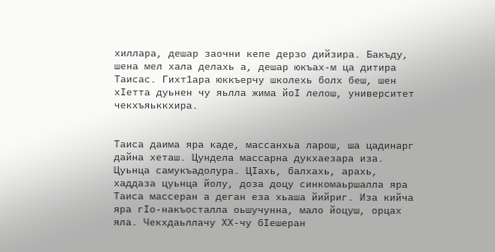хиллара, дешар заочни кепе дерзо дийзира. Бакъду, шена мел хала делахь а, дешар юкъах-м ца дитира Таисас. Гихт1ара юккъерчу школехь болх беш, шен хIетта дуьнен чу яьлла жима йоI лелош, университет чекхъяьккхира.


Таиса даима яра каде, массанхьа ларош, ша цадинарг дайна хеташ. Цундела массарна дукхаезара иза. Цуьнца самукъадолура. ЦIахь, балхахь, арахь, хаддаза цуьнца йолу, доза доцу синкомаьршалла яра Таиса массеран а деган еза хьаша йийриг. Иза кийча яра гIо-накъосталла оьшучунна, мало йоцуш, орцах яла. Чекхдаьллачу ХХ-чу бIешеран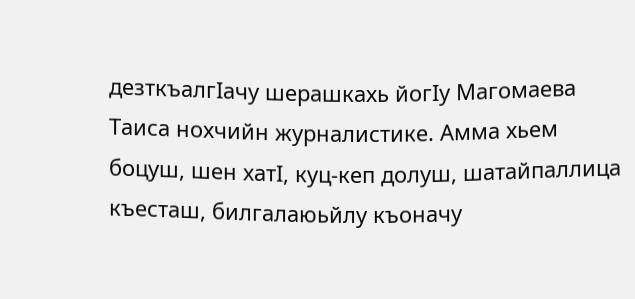дезткъалгIачу шерашкахь йогIу Магомаева Таиса нохчийн журналистике. Амма хьем боцуш, шен хатI, куц-кеп долуш, шатайпаллица къесташ, билгалаюьйлу къоначу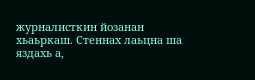журналисткин йозанан хьаьркаш. Стеннах лаьцна ша яздахь а,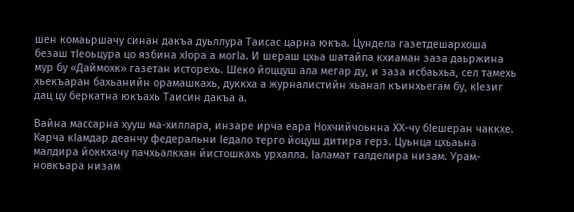шен комаьршачу синан дакъа дуьллура Таисас царна юкъа. Цундела газетдешархоша безаш тIеоьцура цо язбина хIора а могIа. И шераш цхьа шатайпа кхиаман заза даьржина мур бу «Даймохк» газетан исторехь. Шеко йоццуш ала мегар ду, и заза исбаьхьа, сел тамехь хьекъаран бахьанийн орамашкахь, дуккха а журналистийн хьанал къинхьегам бу, кIезиг дац цу беркатна юкъахь Таисин дакъа а.

Вайна массарна хууш ма-хиллара, инзаре ирча еара Нохчийчоьнна ХХ-чу бIешеран чаккхе. Карча кIамдар деанчу федеральни Iедало терго йоцуш дитира герз. Цуьнца цхьаьна малдира йоккхачу пачхьалкхан йистошкахь урхалла. Iаламат галделира низам. Урам-новкъара низам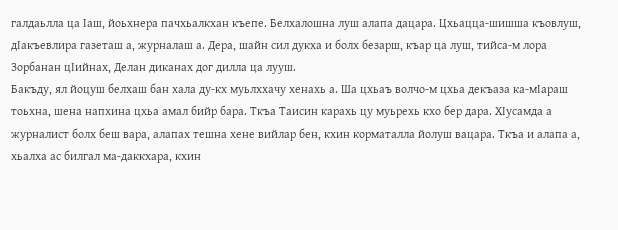галдаьлла ца Iаш, йоьхнера пачхьалкхан къепе. Белхалошна луш алапа дацара. Цхьацца-шишша къовлуш, дIакъевлира газеташ а, журналаш а. Дера, шайн сил дукха и болх безарш, къар ца луш, тийса-м лора Зорбанан цIийнах, Делан диканах дог дилла ца лууш.
Бакъду, ял йоцуш белхаш бан хала ду-кх муьлххачу хенахь а. Ша цхьаъ волчо-м цхьа декъаза ка-мIараш тоьхна, шена напхина цхьа амал бийр бара. Ткъа Таисин карахь цу муьрехь кхо бер дара. ХIусамда а журналист болх беш вара, алапах тешна хене вийлар бен, кхин корматалла йолуш вацара. Ткъа и алапа а, хьалха ас билгал ма-даккхара, кхин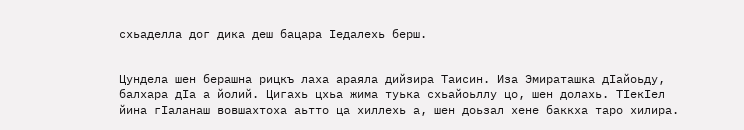схьаделла дог дика деш бацара Iедалехь берш.


Цундела шен берашна рицкъ лаха араяла дийзира Таисин. Иза Эмираташка дIайоьду, балхара дIа а йолий. Цигахь цхьа жима туька схьайоьллу цо, шен долахь. ТIекIел йина гIаланаш вовшахтоха аьтто ца хиллехь а, шен доьзал хене баккха таро хилира.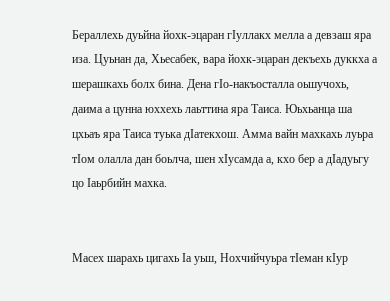Бераллехь дуьйна йохк-эцаран гIуллакх мелла а девзаш яра иза. Цуьнан да, Хьесабек, вара йохк-эцаран декъехь дуккха а шерашкахь болх бина. Дена гIо-накъосталла оьшучохь, даима а цунна юххехь лаьттина яра Таиса. Юьхьанца ша цхьаъ яра Таиса туька дIатекхош. Амма вайн махкахь луьра тIом олалла дан боьлча, шен хIусамда а, кхо бер а дIадуьгу цо Iаьрбийн махка.


Масех шарахь цигахь Iа уьш, Нохчийчуьра тIеман кIур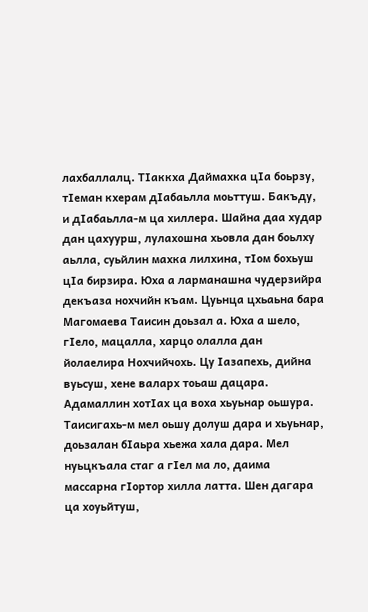лахбаллалц. ТIаккха Даймахка цIа боьрзу, тIеман кхерам дIабаьлла моьттуш. Бакъду, и дIабаьлла-м ца хиллера. Шайна даа худар дан цахуурш, лулахошна хьовла дан боьлху аьлла, суьйлин махка лилхина, тIом бохьуш цIа бирзира. Юха а ларманашна чудерзийра декъаза нохчийн къам. Цуьнца цхьаьна бара Магомаева Таисин доьзал а. Юха а шело, гIело, мацалла, харцо олалла дан йолаелира Нохчийчохь. Цу Iазапехь, дийна вуьсуш, хене валарх тоьаш дацара. Адамаллин хотIах ца воха хьуьнар оьшура. Таисигахь-м мел оьшу долуш дара и хьуьнар, доьзалан бIаьра хьежа хала дара. Мел нуьцкъала стаг а гIел ма ло, даима массарна гIортор хилла латта. Шен дагара ца хоуьйтуш,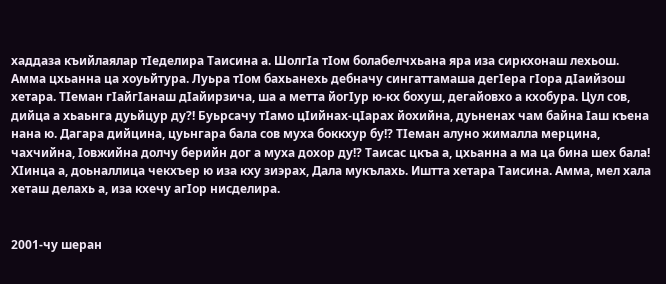хаддаза къийлаялар тIеделира Таисина а. ШолгIа тIом болабелчхьана яра иза сиркхонаш лехьош. Амма цхьанна ца хоуьйтура. Луьра тIом бахьанехь дебначу сингаттамаша дегIера гIора дIаийзош хетара. ТIеман гIайгIанаш дIайирзича, ша а метта йогIур ю-кх бохуш, дегайовхо а кхобура. Цул сов, дийца а хьаьнга дуьйцур ду?! Буьрсачу тIамо цIийнах-цIарах йохийна, дуьненах чам байна Iаш къена нана ю. Дагара дийцина, цуьнгара бала сов муха боккхур бу!? ТIеман алуно жималла мерцина, чахчийна, Iовжийна долчу берийн дог а муха дохор ду!? Таисас цкъа а, цхьанна а ма ца бина шех бала! ХIинца а, доьналлица чекхъер ю иза кху зиэрах, Дала мукълахь. Иштта хетара Таисина. Амма, мел хала хеташ делахь а, иза кхечу агIор нисделира.


2001-чу шеран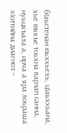бIаьстенан юьххьехь, цIаьххьана, хье юккъе тоьхна варзап санна, нуьцкъала а, ирча а яра лоьраша хIоттийна диагноз –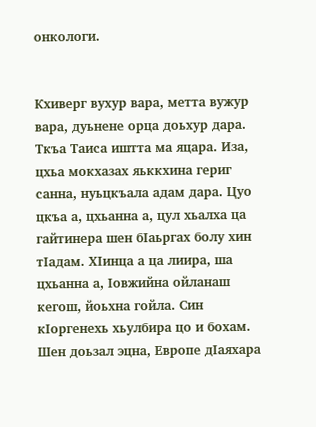онкологи.


Кхиверг вухур вара, метта вужур вара, дуьнене орца доьхур дара. Ткъа Таиса иштта ма яцара. Иза, цхьа мокхазах яьккхина гериг санна, нуьцкъала адам дара. Цуо цкъа а, цхьанна а, цул хьалха ца гайтинера шен бIаьргах болу хин тIадам. ХIинца а ца лиира, ша цхьанна а, Iовжийна ойланаш кегош, йоьхна гойла. Син кIоргенехь хьулбира цо и бохам. Шен доьзал эцна, Европе дIаяхара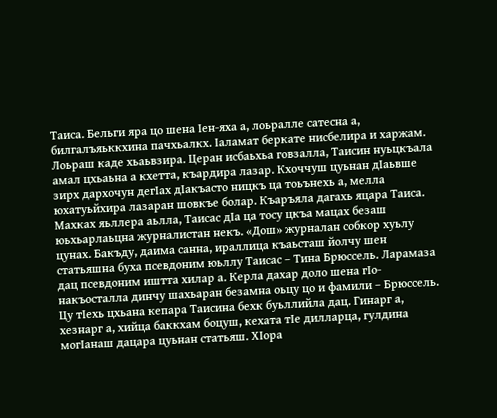Таиса. Бельги яра цо шена Iен-яха а, лоьралле сатесна а, билгалъяьккхина пачхьалкх. Iаламат беркате нисбелира и харжам. Лоьраш каде хьаьвзира. Церан исбаьхьа говзалла, Таисин нуьцкъала амал цхьаьна а кхетта, къардира лазар. Кхоччуш цуьнан дIаьвше зирх дархочун дегIах дIакъасто ницкъ ца тоьънехь а, мелла юхатуьйхира лазаран шовкъе болар. Къаръяла дагахь яцара Таиса. Махках яьллера аьлла, Таисас дIа ца тосу цкъа мацах безаш юьхьарлаьцна журналистан некъ. «Дош» журналан собкор хуьлу цунах. Бакъду, даима санна, ираллица къаьсташ йолчу шен статьяшна буха псевдоним юьллу Таисас – Тина Брюссель. Ларамаза дац псевдоним иштта хилар а. Керла дахар доло шена гIо-накъосталла динчу шахьаран безамна оьцу цо и фамили – Брюссель. Цу тIехь цхьана кепара Таисина бехк буьллийла дац. Гинарг а, хезнарг а, хийца баккхам боцуш, кехата тIе дилларца, гулдина могIанаш дацара цуьнан статьяш. ХIора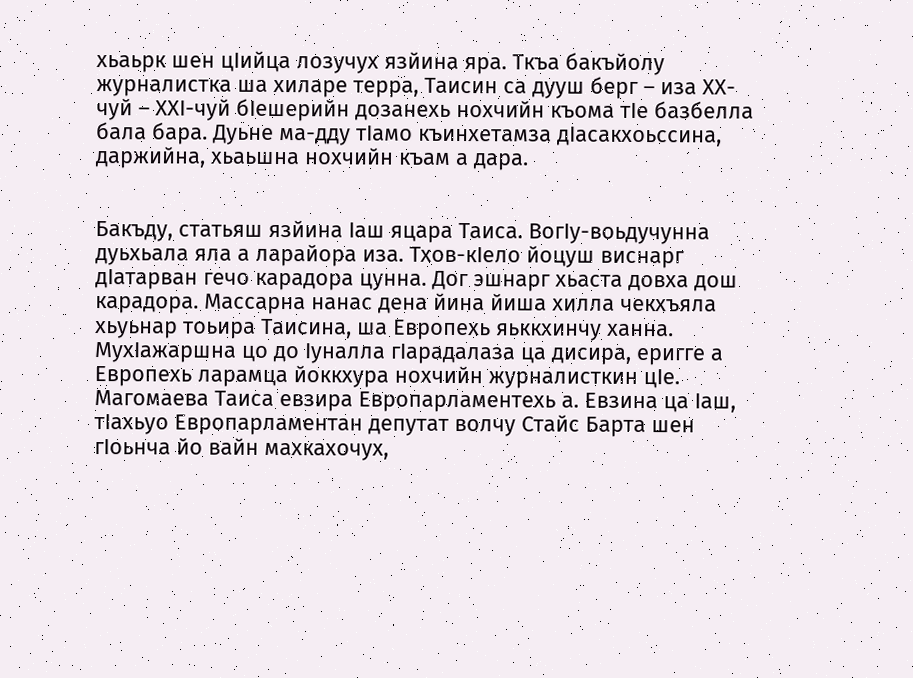хьаьрк шен цIийца лозучух язйина яра. Ткъа бакъйолу журналистка ша хиларе терра, Таисин са дууш берг – иза ХХ-чуй – ХХI-чуй бIешерийн дозанехь нохчийн къома тIе базбелла бала бара. Дуьне ма-дду тIамо къинхетамза дIасакхоьссина, даржийна, хьаьшна нохчийн къам а дара.


Бакъду, статьяш язйина Iаш яцара Таиса. ВогIу-воьдучунна дуьхьала яла а ларайора иза. Тхов-кIело йоцуш виснарг дIатарван гечо карадора цунна. Дог эшнарг хьаста довха дош карадора. Массарна нанас дена йина йиша хилла чекхъяла хьуьнар тоьира Таисина, ша Европехь яьккхинчу ханна. МухIажаршна цо до Iуналла гIарадалаза ца дисира, еригге а Европехь ларамца йоккхура нохчийн журналисткин цIе. Магомаева Таиса евзира Европарламентехь а. Евзина ца Iаш, тIахьуо Европарламентан депутат волчу Стайс Барта шен гIоьнча йо вайн махкахочух,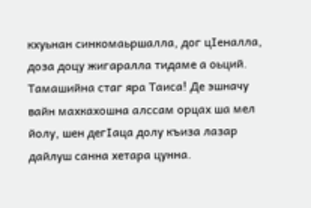кхуьнан синкомаьршалла, дог цIеналла, доза доцу жигаралла тидаме а оьций. Тамашийна стаг яра Таиса! Де эшначу вайн махкахошна алссам орцах ша мел йолу, шен дегIаца долу къиза лазар дайлуш санна хетара цунна.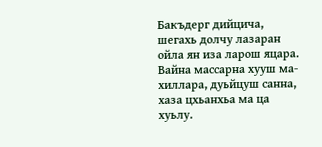Бакъдерг дийцича, шегахь долчу лазаран ойла ян иза ларош яцара. Вайна массарна хууш ма-хиллара, дуьйцуш санна, хаза цхьанхьа ма ца хуьлу.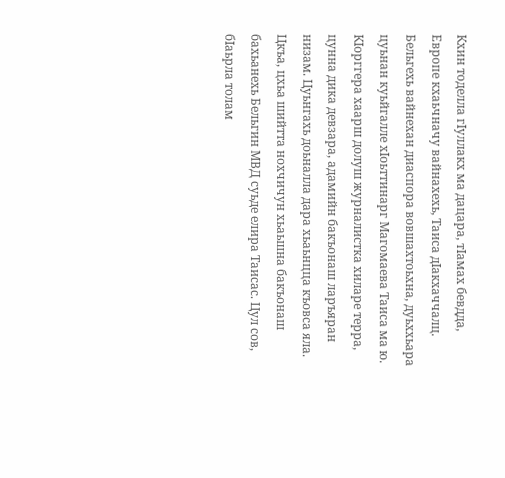Кхин тоделла гIуллакх ма дацара, тIамах бевдда, Европе кхаьчначу вайнахехь, Таиса дIакхаччалц. Бельгехь вайнехан диаспора вовшахтоьхна, дуьххьара цуьнан куьйгалле хIоьттинарг Магомаева Таиса ма ю. КIорггера хаарш долуш журналистка хиларе терра, цунна дика девзара, адамийн бакъонаш ларъяран низам. Цуьнгахь доьналла дара хьаьнцца къовса яла. Цкъа, цхьа шийтта нохчичун хьаьшна бакъонаш бахьанехь Бельгин МВД суьде елира Таисас. Цул сов, бIаьрла толам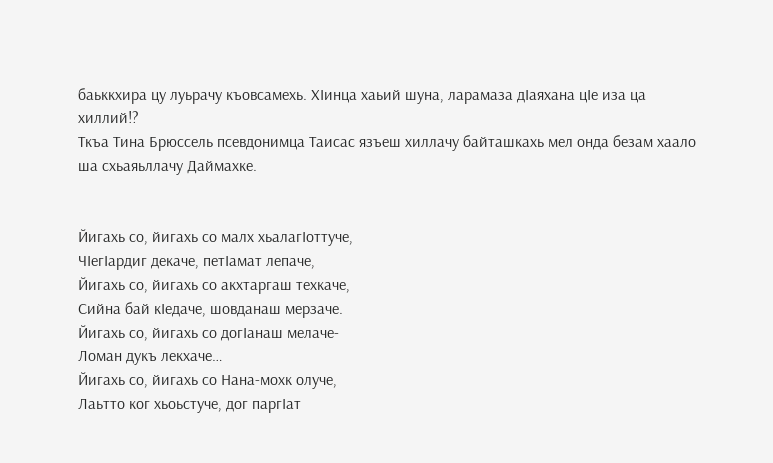баьккхира цу луьрачу къовсамехь. ХIинца хаьий шуна, ларамаза дIаяхана цIе иза ца хиллий!?
Ткъа Тина Брюссель псевдонимца Таисас язъеш хиллачу байташкахь мел онда безам хаало ша схьаяьллачу Даймахке.


Йигахь со, йигахь со малх хьалагIоттуче,
ЧIегIардиг декаче, петIамат лепаче,
Йигахь со, йигахь со акхтаргаш техкаче,
Сийна бай кIедаче, шовданаш мерзаче.
Йигахь со, йигахь со догIанаш мелаче-
Ломан дукъ лекхаче…
Йигахь со, йигахь со Нана-мохк олуче,
Лаьтто ког хьоьстуче, дог паргIат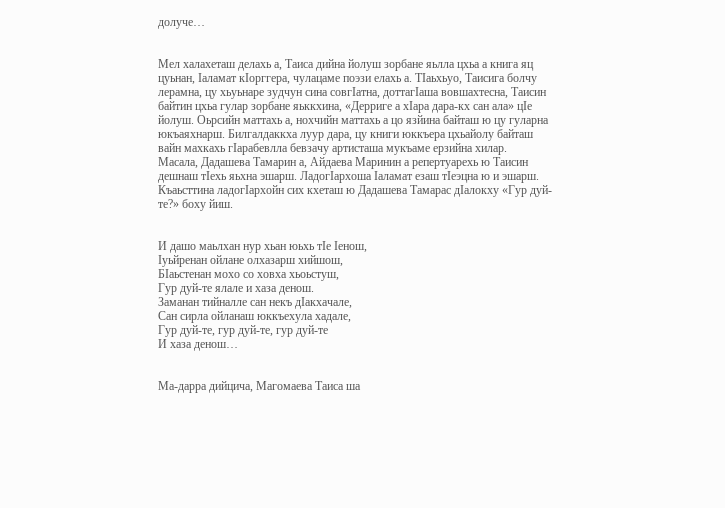долуче…


Мел халахеташ делахь а, Таиса дийна йолуш зорбане яьлла цхьа а книга яц цуьнан, Iаламат кIорггера, чулацаме поэзи елахь а. ТIаьхьуо, Таисига болчу лерамна, цу хьуьнаре зудчун сина совгIатна, доттагIаша вовшахтесна, Таисин байтин цхьа гулар зорбане яьккхина, «Дерриге а хIара дара-кх сан ала» цIе йолуш. Оьрсийн маттахь а, нохчийн маттахь а цо язйина байташ ю цу гуларна юкъаяхнарш. Билгалдаккха луур дара, цу книги юккъера цхьайолу байташ вайн махкахь гIарабевлла бевзачу артисташа мукъаме ерзийна хилар.
Масала, Дадашева Тамарин а, Айдаева Маринин а репертуарехь ю Таисин дешнаш тIехь яьхна эшарш. ЛадогIархоша Iаламат езаш тIеэцна ю и эшарш. Къаьсттина ладогIархойн сих кхеташ ю Дадашева Тамарас дIалокху «Гур дуй-те?» боху йиш.


И дашо маьлхан нур хьан юьхь тIе Iенош,
Iуьйренан ойлане олхазарш хийшош,
БIаьстенан мохо со ховха хьоьстуш,
Гур дуй-те ялале и хаза денош.
Заманан тийналле сан некъ дIакхачале,
Сан сирла ойланаш юккъехула хадале,
Гур дуй-те, гур дуй-те, гур дуй-те
И хаза денош…


Ма-дарра дийцича, Магомаева Таиса ша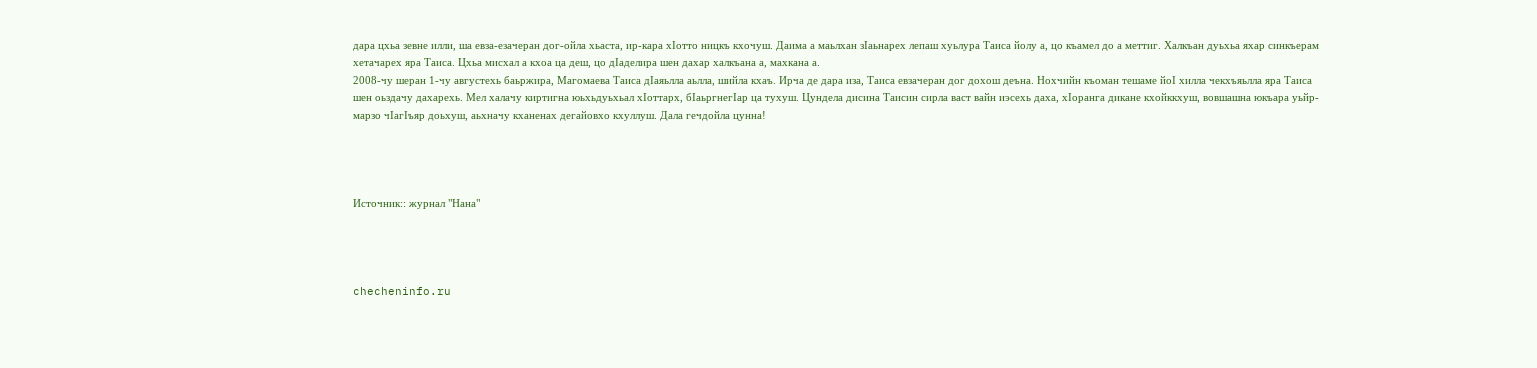дара цхьа зевне илли, ша евза-езачеран дог-ойла хьаста, ир-кара хIотто ницкъ кхочуш. Даима а маьлхан зIаьнарех лепаш хуьлура Таиса йолу а, цо къамел до а меттиг. Халкъан дуьхьа яхар синкъерам хетачарех яра Таиса. Цхьа мисхал а кхоа ца деш, цо дIаделира шен дахар халкъана а, махкана а.
2008-чу шеран 1-чу августехь баьржира, Магомаева Таиса дIаяьлла аьлла, шийла кхаъ. Ирча де дара иза, Таиса евзачеран дог дохош деъна. Нохчийн къоман тешаме йоI хилла чекхъяьлла яра Таиса шен оьздачу дахарехь. Мел халачу киртигна юьхьдуьхьал хIоттарх, бIаьргнегIар ца тухуш. Цундела дисина Таисин сирла васт вайн иэсехь даха, хIоранга дикане кхойккхуш, вовшашна юкъара уьйр-марзо чIагIъяр доьхуш, аьхначу кханенах дегайовхо кхуллуш. Дала гечдойла цунна!




Источник:: журнал "Нана"




checheninfo.ru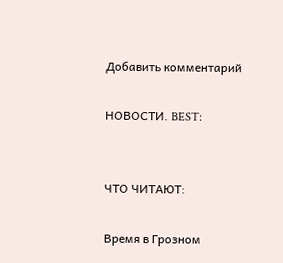Добавить комментарий

НОВОСТИ. BEST:


ЧТО ЧИТАЮТ:

Время в Грозном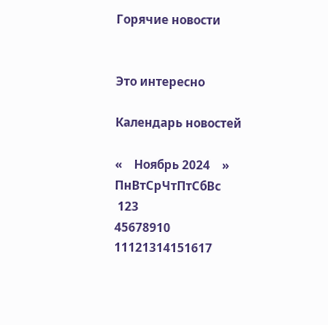Горячие новости


Это интересно

Календарь новостей

«    Ноябрь 2024    »
ПнВтСрЧтПтСбВс
 123
45678910
11121314151617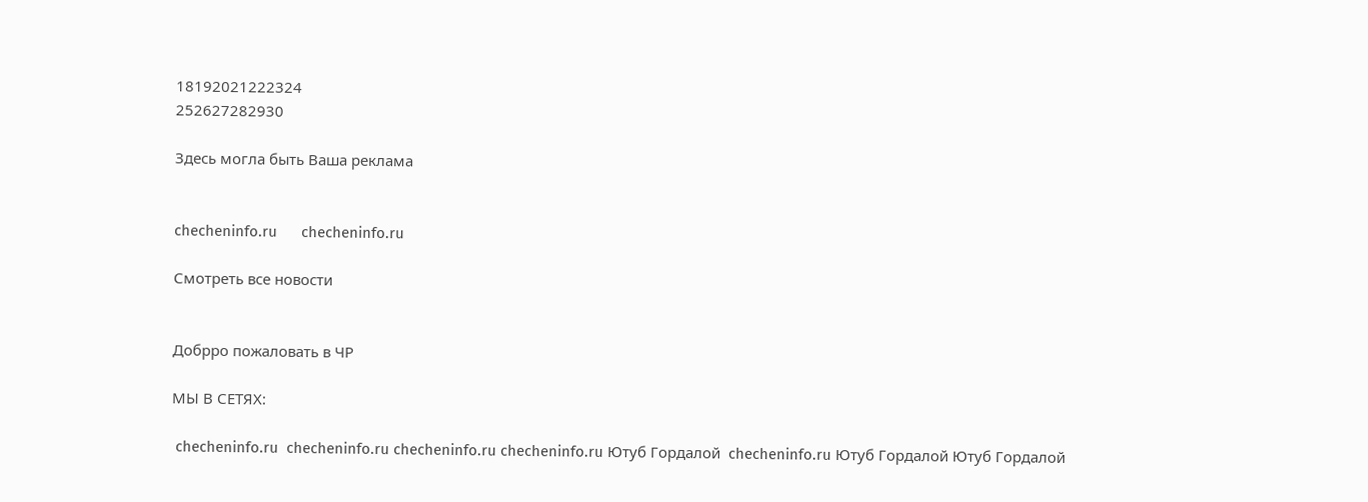18192021222324
252627282930

Здесь могла быть Ваша реклама


checheninfo.ru      checheninfo.ru

Смотреть все новости


Добрро пожаловать в ЧР

МЫ В СЕТЯХ:

 checheninfo.ru  checheninfo.ru checheninfo.ru checheninfo.ru Ютуб Гордалой  checheninfo.ru Ютуб Гордалой Ютуб Гордалой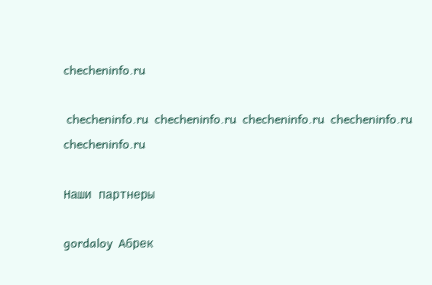checheninfo.ru

 checheninfo.ru  checheninfo.ru  checheninfo.ru  checheninfo.ru  checheninfo.ru

Наши партнеры

gordaloy  Абрек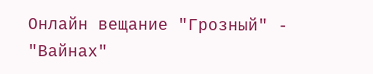Онлайн вещание "Грозный" - "Вайнах"